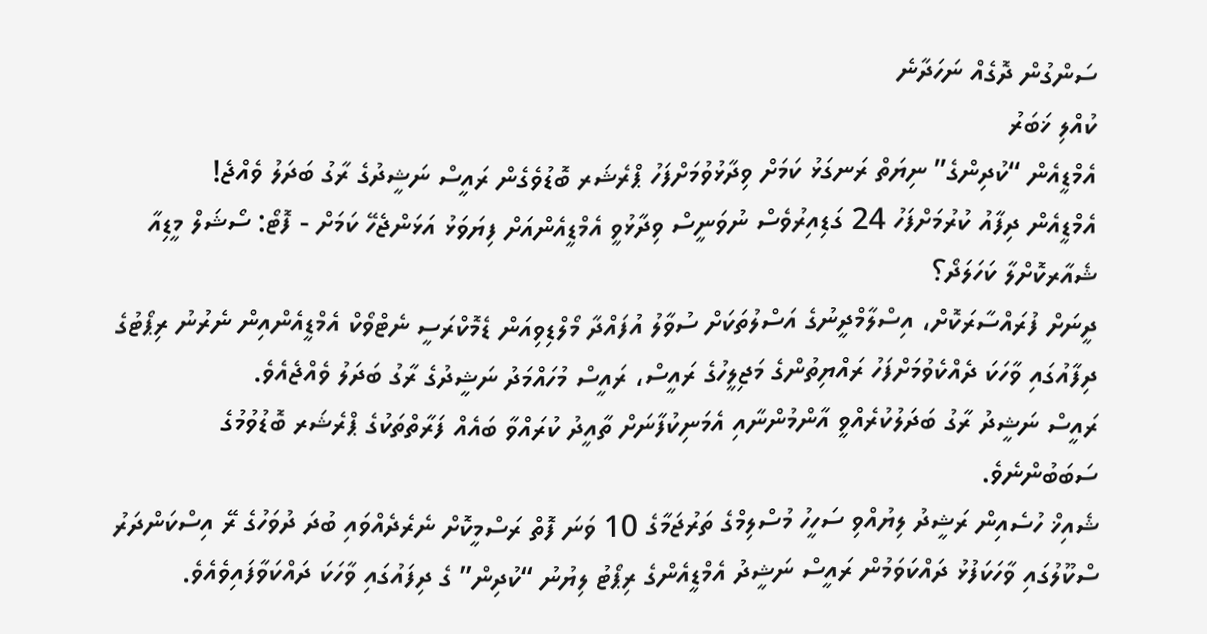ސަންގުން ދޮގެއް ނަހަދާނެ
ކުއްލި ޚަބަރު
އެމްޑީއެން “ކުދިންގެ” ނިޔަތް ރަނގަޅު ކަމަށް ވިދާޅުވުމަށްފަހު ޕްރެޝަރ ބޮޑުވެގެން ރައީސް ނަޝީދުގެ ރާގު ބަދަލު ވެއްޖެ!
އެމްޑީއެން ދިފާއު ކުރުމަށްފަހު 24 ގަޑިއިރުވެސް ނުވަނީސް ވިދާޅުވީ އެމްޑީއެންއަށް ފިޔަވަޅު އަޅަންޖެހޭ ކަމަށް - ފޮޓޯ: ސޯޝަލް މީޑިއާ
ޝެއާރކޮށްލާ ކަހަލަދޯ؟
ދީނަށް ފުރައްސާރަކޮށް، އިސްލާމްދީނުގެ އަސްލުތަކަށް ސުވާލު އުފައްދާ މޯލްޑިވިއަން ޑެމޮކްރަސީ ނެޓްވޯކް އެމްޑީއެންއިން ނެރުނު ރިޕޯޓުގެ ދިފާއުގައި ވާހަކަ ދެއްކެވުމަށްފަހު ރައްޔިތުންގެ މަޖިލީހުގެ ރައީސް، ރައީސް މުހައްމަދު ނަޝީދުގެ ރާގު ބަދަލު ވެއްޖެއެވެ.
ރައީސް ނަޝީދު ރާގު ބަދަލުކުރެއްވީ އާންމުންނާއި އެމަނިކުފާނަށް ތާއީދު ކުރައްވާ ބައެއް ފަރާތްތަކުގެ ޕްރެޝަރ ބޮޑުވުމުގެ ސަބަބުންނެވެ.
ޝެއިޚް ހުސެއިން ރަޝީދު ލިޔުއްވި ސަހީހު މުސްލިމްގެ ތަރުޖަމާގެ 10 ވަނަ ފޮތް ރަސްމީކޮށް ނެރެދެއްވައި ބުދަ ދުވަހުގެ ރޭ އިސްކަންދަރު ސްކޫލުގައި ވާހަކަފުޅު ދައްކަވަމުން ރައީސް ނަޝީދު އެމްޑީއެންގެ ރިޕޯޓު ލިޔުނު “ކުދިން” ގެ ދިފައުގައި ވާހަކަ ދައްކަވާފައިވެއެވެ.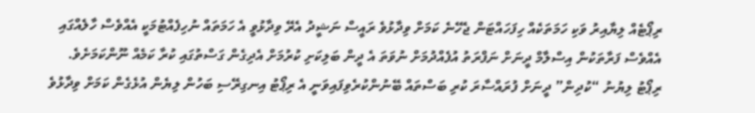ރިޕޯޓެއް ލިޔާއިރު ވަކި ހަމަތަކެއް ހިފަހައްޓަން ޖެހޭނެ ކަމަށް ވިދާޅުވެ ރައީސް ނަޝީދު އެރޭ ވިދާޅުވީ އެ ހަމަތައް ނުހިފެއްޓުމަކީ އެއްވެސް ހާލެއްގައި އެއްވެސް ފަރާތަކުން އިސްލާމް ދީނަށް ނަފްރަތު އުފެއްދުމަށް ނުވަތަ އެ ދީން ބަލިކަށި ކުރުމަށް އެދިގެން ގަސްތުގައި ކުރާ ކަމެއް ނޫންކަމަށެވެ.
ރިޕޯޓު ލިޔުނު “ކުދިން” ދީނަށް ފުރައްސާރަ ކުރި ބަސްތައް ބޭނުންކުރެވިފައިވަނީ އެ ރިޕޯޓު އިނގިރޭސި ބަހުން ލިޔެން އުޅެގެން ކަމަށް ވިދާޅުވެ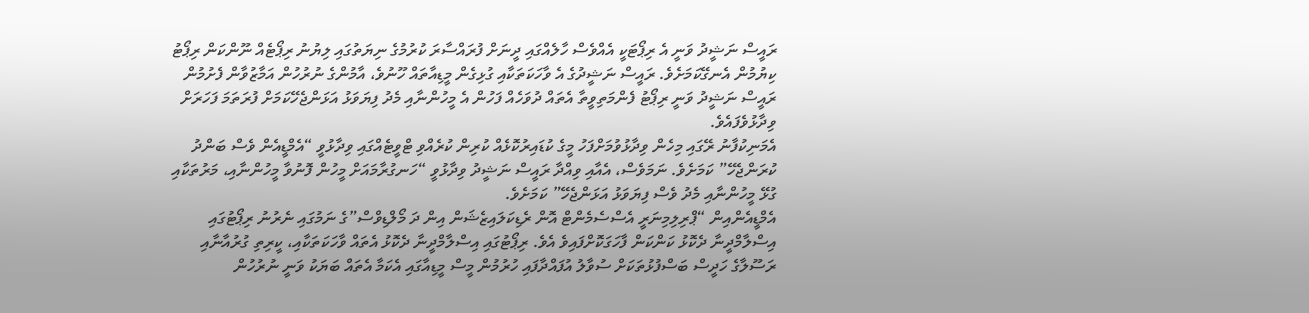ރައީސް ނަޝީދު ވަނީ އެ ރިޕޯޓަކީ އެއްވެސް ހާލެއްގައި ދީނަށް ފުރައްސާރަ ކުރުމުގެ ނިޔަތުގައި ލިޔުނު ރިޕޯޓެއް ނޫންކަން ރިޕޯޓު ކިޔުމުން އެނގޭކަމަށެވެ. ރައީސް ނަޝީދުގެ އެ ވާހަކަތަކާއި ގުޅިގެން މީޑިއާތައް ހޫނުވެ، އާމުންގެ ނުރުހުން އަމާޒުވާން ފެށުމުން ރައީސް ނަޝީދު ވަނީ ރިޕޯޓު ފެންމަތިވީތާ އެތައް ދުވަހެއް ފަހުން އެ މީހުންނާއި މެދު ފިޔަވަޅު އަޅަންޖެހޭކަމަށް ފުރަތަމަ ފަހަރަށް ވިދާޅުވެފައެވެ.
އެމަނިކުފާނު ރޭގައި މިހެން ވިދާޅުވުމަށްފަހު މީގެ ކުޑައިރުކޮޅެއް ކުރިން ކުރެއްވި ޓްވީޓެއްގައި ވިދާޅުވީ “އެމްޑީއެން ވެސް ބަންދު ކުރަންޖެހޭ” ކަމަށެވެ. ނަމަވެސް، އެއާއި ވިއްދާ ރައީސް ނަޝީދު ވިދާޅުވީ “ހަނގުރާމައަށް މީހުން ފޮނުވާ މީހުންނާއި، މަރުތަކާއި ގުޅޭ މީހުންނާއި މެދު ވެސް ފިޔަވަޅު އަޅަންޖެހޭ” ކަމަށެވެ.
އެމްޑީއެންއިން “ޕްރިލިމިނަރީ އެސްސެމެންޓް އޮން ރެޑިކަލައިޒެޝަން އިން ދަ މޯލްޑިވްސް”ގެ ނަމުގައި ނެރުނު ރިޕޯޓުގައި އިސްލާމްދީނާ ދެކޮޅު ކަންކަން ފާހަގަކޮށްފައިވެ އެވެ. ރިޕޯޓުގައި އިސްލާމްދީނާ ދެކޮޅު އެތައް ވާހަކަތަކާއި، ކީރިތި ގުރުއާނާއި ރަސޫލާގެ ހަދީސް ބަސްފުޅުތަކަށް ސުވާލު އުފައްދާފައި ހުރުމުން މީސް މީޑިއާގައި އެކަމާ އެތައް ބަޔަކު ވަނީ ނުރުހުން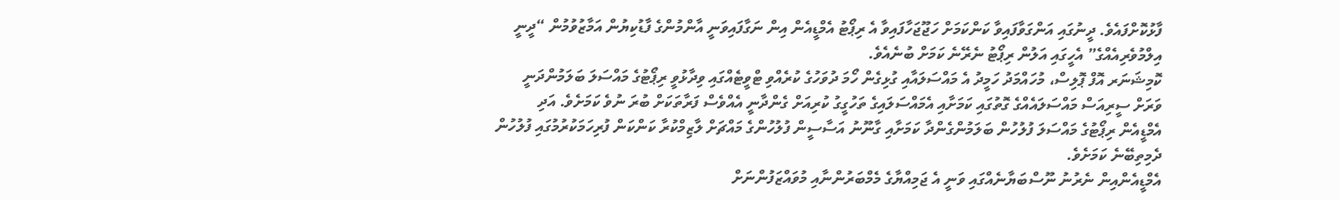ފާޅުކޮށްފައެވެ. ދީނުގައި އަންގަވާފައިވާ ކަންކަމަށް ހަޖޫޖަހާފައިވާ އެ ރިޕޯޓު އެމްޑީއެން އިން ނަގާފައިވަނީ އާންމުންގެ ފާޑުކިޔުން އަމާޒުވުމުން “ދީނީ އިލްމުވެރިއެއްގެ” އެހީގައި އަލުން ރިޕޯޓު ނެރޭނެ ކަމަށް ބުނެއެވެ.
ކޮމިޝަނަރ އޮފް ޕޮލިސް، މުހައްމަދު ހަމީދު އެ މައްސަލައާއި ގުޅިގެން ހޯމަ ދުވަހުގެ ކުރެއްވި ޓްވީޓެއްގައި ވިދާޅުވީ ރިޕޯޓުގެ މައްސަލަ ބަލަމުންދަނީ ވަރަށް ސީރިއަސް މައްސަލައެއްގެ ގޮތުގައި ކަމަށާއި އެމައްސަލައިގެ ތަހުގީގު ކުރިއަށް ގެންދާނީ އެއްވެސް ފަރާތަކަށް ބުރަ ނުވެ ކަމަށެވެ. އަދި އެމްޑީއެން ރިޕޯޓުގެ މައްސަލަ ފުލުހުން ބަލަމުންގެންދާ ކަމަށާއި ގާނޫނު އަސާސީން ފުލުހުންގެ މައްޗަށް ލާޒިމްކުރާ ކަންކަން ފުރިހަމަކުރުމުގައި ފުލުހުން ދެމިތިބޭނެ ކަމަށެވެ.
އެމްޑީއެންއިން ނެރުނު ނޫސްބަޔާނެއްގައި ވަނީ އެ ޖަމިއްޔާގެ މެމްބަރުންނާއި މުވައްޒަފުންނަށް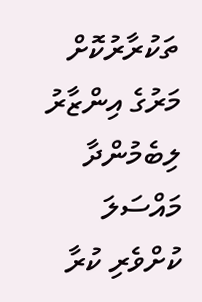ތަކުރާރުކޮށް މަރުގެ އިންޒާރު ލިބެމުންދާ މައްސަލަ ކުށްވެރި ކުރާ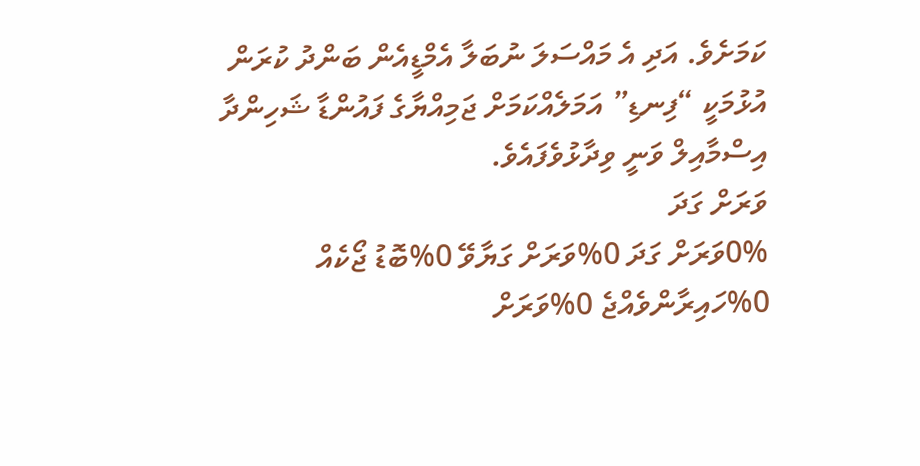ކަމަށެވެ. އަދި އެ މައްސަލަ ނުބަލާ އެމްޑީއެން ބަންދު ކުރަން އުޅުމަކީ “ފިނޑި” އަމަލެއްކަމަށް ޖަމިއްޔާގެ ފައުންޑާ ޝަހިންދާ އިސްމާއިލް ވަނީ ވިދާޅުވެފައެވެ.
ވަރަށް ގަދަ
0%ވަރަށް ގަދަ 0%ވަރަށް ގަޔާވޭ 0%ބޮޑު ޖޯކެއް 0%ހައިރާންވެއްޖެ 0%ވަރަށް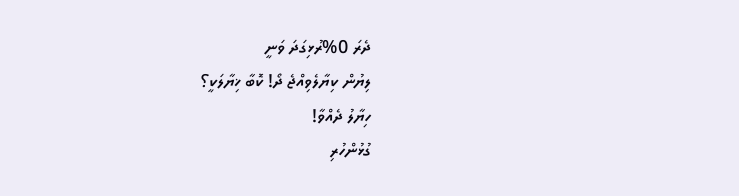ދެރަ 0%ރުޅިގަދަ ވަނީ
ލިޔުން ކިޔާލެވިއްޖެ ދޯ! ކޮބާ ޚިޔާލަކީ؟
ހިޔާލު ދެއްވާ!
ގުޅުންހުރި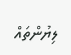ލިޔުންތައް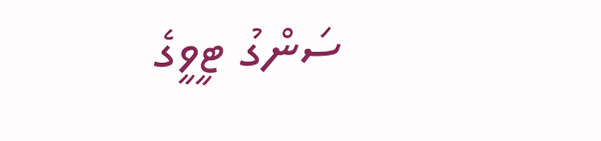ސަންގު ޓީވީގެ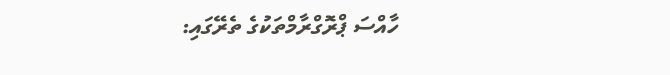ހާއްސަ ޕްރޮގްރާމްތަކުގެ ތެރޭގައި: